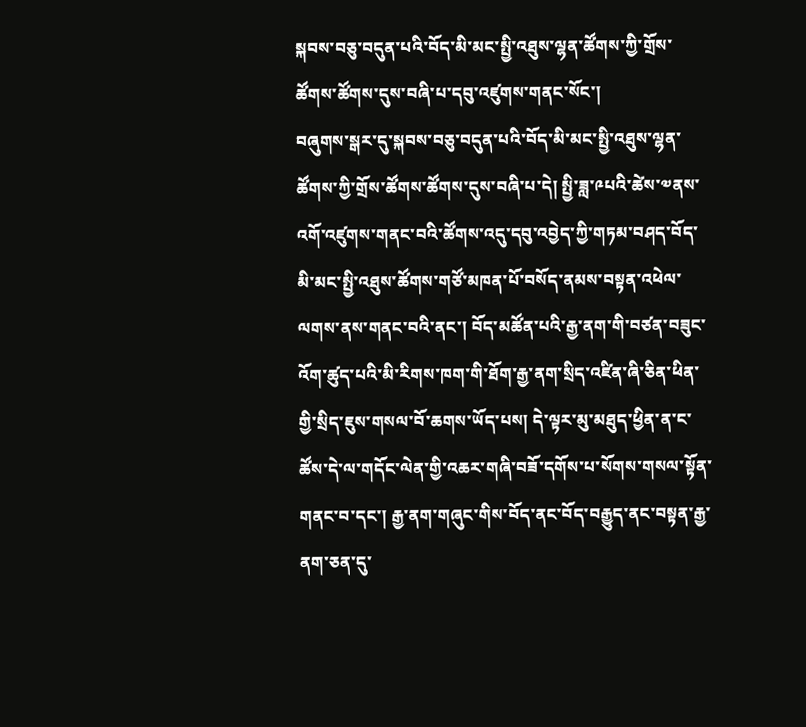སྐབས་བཅུ་བདུན་པའི་བོད་མི་མང་སྤྱི་འཐུས་ལྷན་ཚོགས་ཀྱི་གྲོས་ཚོགས་ཚོགས་དུས་བཞི་པ་དབུ་འཛུགས་གནང་སོང་།
བཞུགས་སྒར་དུ་སྐབས་བཅུ་བདུན་པའི་བོད་མི་མང་སྤྱི་འཐུས་ལྷན་ཚོགས་ཀྱི་གྲོས་ཚོགས་ཚོགས་དུས་བཞི་པ་དེ། སྤྱི་ཟླ་༩པའི་ཚེས་༧ནས་འགོ་འཛུགས་གནང་བའི་ཚོགས་འདུ་དབུ་འབྱེད་ཀྱི་གཏམ་བཤད་བོད་མི་མང་སྤྱི་འཐུས་ཚོགས་གཙོ་མཁན་པོ་བསོད་ནམས་བསྟན་འཕེལ་ལགས་ནས་གནང་བའི་ནང་། བོད་མཚོན་པའི་རྒྱ་ནག་གི་བཙན་བཟུང་འོག་ཚུད་པའི་མི་རིགས་ཁག་གི་ཐོག་རྒྱ་ནག་སྲིད་འཛིན་ཞི་ཅིན་ཕིན་གྱི་སྲིད་ཇུས་གསལ་བོ་ཆགས་ཡོད་པས། དེ་ལྟར་མུ་མཐུད་ཕྱིན་ན་ང་ཚོས་དེ་ལ་གདོང་ལེན་གྱི་འཆར་གཞི་བཟོ་དགོས་པ་སོགས་གསལ་སྟོན་གནང་བ་དང་། རྒྱ་ནག་གཞུང་གིས་བོད་ནང་བོད་བརྒྱུད་ནང་བསྟན་རྒྱ་ནག་ཅན་དུ་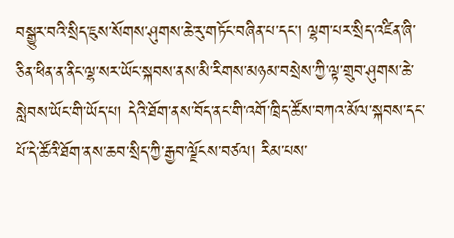བསྒྱུར་བའི་སྲིད་ཇུས་སོགས་ཤུགས་ཆེ་རུ་གཏོང་བཞིན་པ་དང་། ལྷག་པར་སྲིད་འཛིན་ཞི་ཅིན་ཕིན་ན་ནིང་ལྷ་སར་ཡོང་སྐབས་ནས་མི་རིགས་མཉམ་བསྲེས་ཀྱི་ལྟ་གྲུབ་ཤུགས་ཆེ་སླེབས་ཡོང་གི་ཡོད་པ། དེའི་ཐོག་ནས་བོད་ནང་གི་འགོ་ཁྲིད་ཚོས་བཀའ་མོལ་སྐབས་དང་པོ་དེ་ཚོའི་ཐོག་ནས་ཆབ་སྲིད་ཀྱི་རྒྱབ་ལྗོངས་བཙལ། རིམ་པས་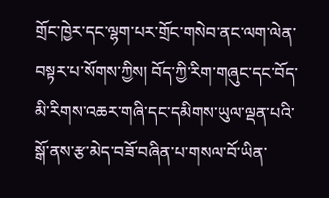གྲོང་ཁྱེར་དང་ལྷག་པར་གྲོང་གསེབ་ནང་ལག་ལེན་བསྟར་པ་སོགས་ཀྱིས། བོད་ཀྱི་རིག་གཞུང་དང་བོད་མི་རིགས་འཆར་གཞི་དང་དམིགས་ཡུལ་ལྡན་པའི་སྒོ་ནས་རྩ་མེད་བཟོ་བཞིན་པ་གསལ་བོ་ཡིན་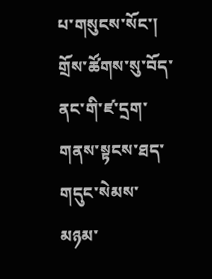པ་གསུངས་སོང་།
གྲོས་ཚོགས་སུ་བོད་ནང་གི་ཛ་དྲག་གནས་སྟངས་ཐད་གདུང་སེམས་མཉམ་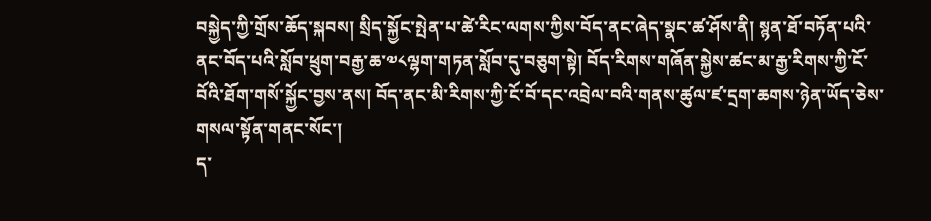བསྐྱེད་ཀྱི་གྲོས་ཆོད་སྐབས། སྲིད་སྐྱོང་སྤེན་པ་ཚེ་རིང་ལགས་ཀྱིས་བོད་ནང་ཞེད་སྣང་ཚ་ཤོས་ནི། སྙན་ཐོ་བཏོན་པའི་ནང་བོད་པའི་སློབ་ཕྲུག་བརྒྱ་ཆ་༧༨ལྷག་གཏན་སློབ་དུ་བཅུག་སྟེ། བོད་རིགས་གཞོན་སྐྱེས་ཚང་མ་རྒྱ་རིགས་ཀྱི་ངོ་བོའི་ཐོག་གསོ་སྐྱོང་བྱས་ནས། བོད་ནང་མི་རིགས་ཀྱི་ངོ་བོ་དང་འབྲེལ་བའི་གནས་ཚུལ་ཛ་དྲག་ཆགས་ཉེན་ཡོད་ཅེས་གསལ་སྟོན་གནང་སོང་།
ད་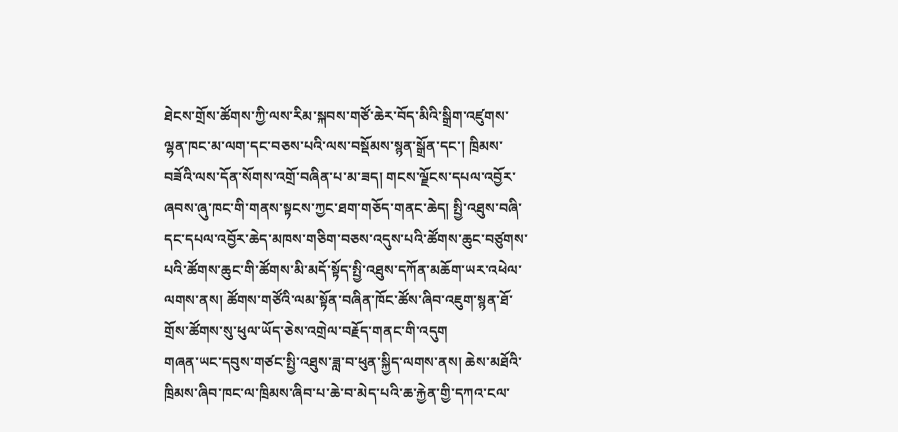ཐེངས་གྲོས་ཚོགས་ཀྱི་ལས་རིམ་སྐབས་གཙོ་ཆེར་བོད་མིའི་སྒྲིག་འཛུགས་ལྷན་ཁང་མ་ལག་དང་བཅས་པའི་ལས་བསྡོམས་སྙན་སྒྲོན་དང་། ཁྲིམས་བཟོའི་ལས་དོན་སོགས་འགྲོ་བཞིན་པ་མ་ཟད། གངས་ལྗོངས་དཔལ་འབྱོར་ཞབས་ཞུ་ཁང་གི་གནས་སྟངས་ཀྱང་ཐག་གཅོད་གནང་ཆེད། སྤྱི་འཐུས་བཞི་དང་དཔལ་འབྱོར་ཆེད་མཁས་གཅིག་བཅས་འདུས་པའི་ཚོགས་ཆུང་བཙུགས་པའི་ཚོགས་ཆུང་གི་ཚོགས་མི་མདོ་སྟོད་སྤྱི་འཐུས་དཀོན་མཆོག་ཡར་འཕེལ་ལགས་ནས། ཚོགས་གཙོའི་ལམ་སྟོན་བཞིན་ཁོང་ཚོས་ཞིབ་འཇུག་སྙན་ཐོ་གྲོས་ཚོགས་སུ་ཕུལ་ཡོད་ཅེས་འགྲེལ་བརྗོད་གནང་གི་འདུག
གཞན་ཡང་དབུས་གཙང་སྤྱི་འཐུས་ཟླ་བ་ཕུན་སྐྱིད་ལགས་ནས། ཆེས་མཐོའི་ཁྲིམས་ཞིབ་ཁང་ལ་ཁྲིམས་ཞིབ་པ་ཆེ་བ་མེད་པའི་ཆ་རྐྱེན་གྱི་དཀའ་ངལ་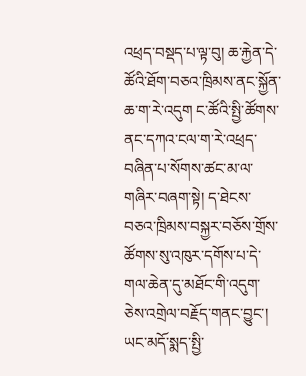འཕྲད་བསྡད་པ་ལྟ་བུ། ཆ་རྐྱེན་དེ་ཚོའི་ཐོག་བཅའ་ཁྲིམས་ནང་སྐྱོན་ཆ་ག་རེ་འདུག ང་ཚོའི་སྤྱི་ཚོགས་ནང་དཀའ་ངལ་ག་རེ་འཕྲད་བཞིན་པ་སོགས་ཚང་མ་ལ་གཞིར་བཞག་སྟེ། ད་ཐེངས་བཅའ་ཁྲིམས་བསྐྱར་བཅོས་གྲོས་ཚོགས་སུ་འཁུར་དགོས་པ་དེ་གལ་ཆེན་དུ་མཐོང་གི་འདུག་ཅེས་འགྲེལ་བརྗོད་གནང་བྱུང་།
ཡང་མདོ་སྨད་སྤྱི་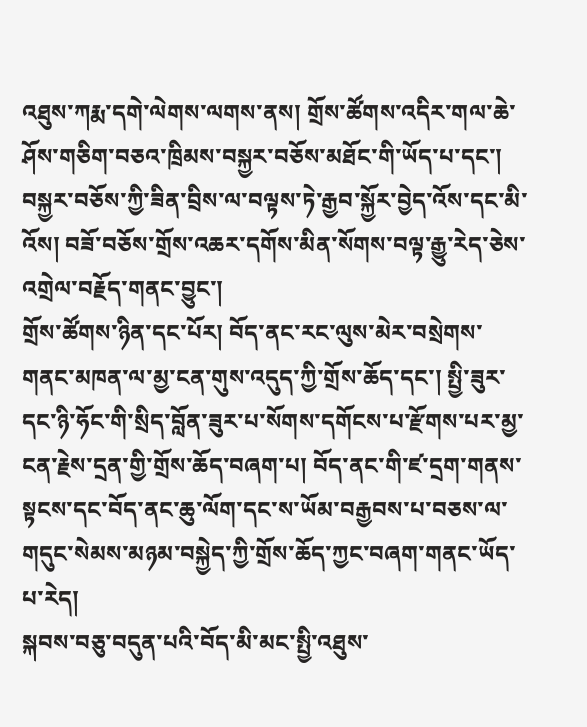འཐུས་ཀརྨ་དགེ་ལེགས་ལགས་ནས། གྲོས་ཚོགས་འདིར་གལ་ཆེ་ཤོས་གཅིག་བཅའ་ཁྲིམས་བསྐྱར་བཅོས་མཐོང་གི་ཡོད་པ་དང་། བསྐྱར་བཅོས་ཀྱི་ཟིན་བྲིས་ལ་བལྟས་ཏེ་རྒྱབ་སྐྱོར་བྱེད་འོས་དང་མི་འོས། བཟོ་བཅོས་གྲོས་འཆར་དགོས་མིན་སོགས་བལྟ་རྒྱུ་རེད་ཅེས་འགྲེལ་བརྗོད་གནང་བྱུང་།
གྲོས་ཚོགས་ཉིན་དང་པོར། བོད་ནང་རང་ལུས་མེར་བསྲེགས་གནང་མཁན་ལ་མྱ་ངན་གུས་འདུད་ཀྱི་གྲོས་ཆོད་དང་། སྤྱི་ཟུར་དང་ཉི་ཧོང་གི་སྲིད་བློན་ཟུར་པ་སོགས་དགོངས་པ་རྫོགས་པར་མྱ་ངན་རྗེས་དྲན་གྱི་གྲོས་ཆོད་བཞག་པ། བོད་ནང་གི་ཛ་དྲག་གནས་སྟངས་དང་བོད་ནང་ཆུ་ལོག་དང་ས་ཡོམ་བརྒྱབས་པ་བཅས་ལ་གདུང་སེམས་མཉམ་བསྐྱེད་ཀྱི་གྲོས་ཆོད་ཀྱང་བཞག་གནང་ཡོད་པ་རེད།
སྐབས་བཅུ་བདུན་པའི་བོད་མི་མང་སྤྱི་འཐུས་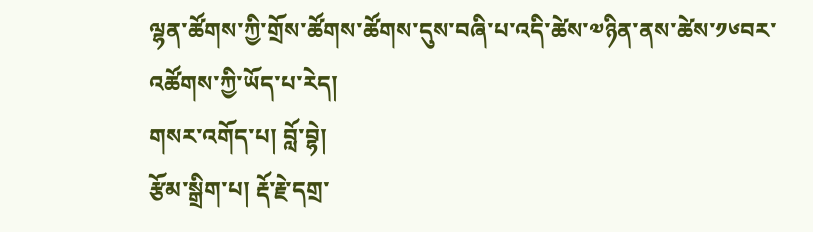ལྷན་ཚོགས་ཀྱི་གྲོས་ཚོགས་ཚོགས་དུས་བཞི་པ་འདི་ཚེས་༧ཉིན་ནས་ཚེས་༡༦བར་འཚོགས་ཀྱི་ཡོད་པ་རེད།
གསར་འགོད་པ། བློ་བྷེ།
རྩོམ་སྒྲིག་པ། རྡོ་རྗེ་དགྲ་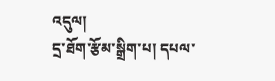འདུལ།
དྲ་ཐོག་རྩོམ་སྒྲིག་པ། དཔལ་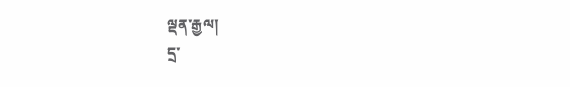ལྡན་རྒྱལ།
དྲ་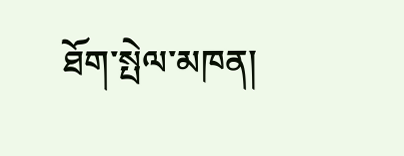ཐོག་སྤེལ་མཁན།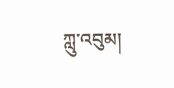ཀླུ་འབུམ།